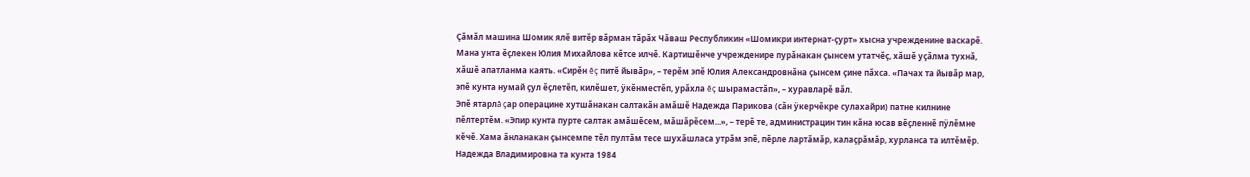Çăмăл машина Шомик ялĕ витĕр вăрман тăрăх Чăваш Республикин «Шомикри интернат-çурт» хысна учрежденине васкарĕ. Мана унта ĕçлекен Юлия Михайлова кĕтсе илчĕ. Картишĕнче учрежденире пурăнакан çынсем утатчĕç, хăшĕ уçăлма тухнă, хăшĕ апатланма каять. «Сирĕн ĕç питĕ йывăр», – терĕм эпĕ Юлия Александровнăна çынсем çине пăхса. «Пачах та йывăр мар, эпĕ кунта нумай çул ĕçлетĕп, килĕшет, ÿкĕнместĕп, урăхла ĕç шырамастăп», – хуравларĕ вăл.
Эпĕ ятарлă çар операцине хутшăнакан салтакăн амăшĕ Надежда Парикова (сăн ÿкерчĕкре сулахайри) патне килнине пĕлтертĕм. «Эпир кунта пурте салтак амăшĕсем, мăшăрĕсем...», – терĕ те, администрацин тин кăна юсав вĕçленнĕ пÿлĕмне кĕчĕ. Хама ăнланакан çынсемпе тĕл пултăм тесе шухăшласа утрăм эпĕ, пĕрле лартăмăр, калаçрăмăр, хурланса та илтĕмĕр. Надежда Владимировна та кунта 1984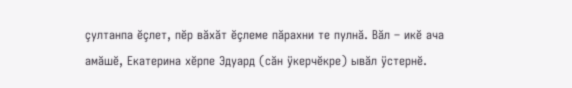çултанпа ĕçлет, пĕр вăхăт ĕçлеме пăрахни те пулнă. Вăл – икĕ ача амăшĕ, Екатерина хĕрпе Эдуард (сăн ÿкерчĕкре) ывăл ÿстернĕ.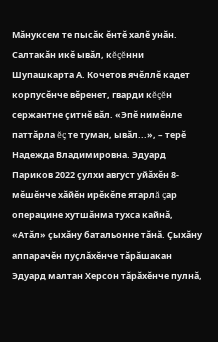Мăнуксем те пысăк ĕнтĕ халĕ унăн. Салтакăн икĕ ывăл, кĕçĕнни Шупашкарта А. Кочетов ячĕллĕ кадет корпусĕнче вĕренет, гварди кĕçĕн сержантне çитнĕ вăл. «Эпĕ нимĕнле паттăрла ĕç те туман, ывăл...», – терĕ Надежда Владимировна. Эдуард Париков 2022 çулхи август уйăхĕн 8-мĕшĕнче хăйĕн ирĕкĕпе ятарлă çар операцине хутшăнма тухса кайнă, «Атăл» çыхăну батальонне тăнă. Çыхăну аппарачĕн пуçлăхĕнче тăрăшакан Эдуард малтан Херсон тăрăхĕнче пулнă,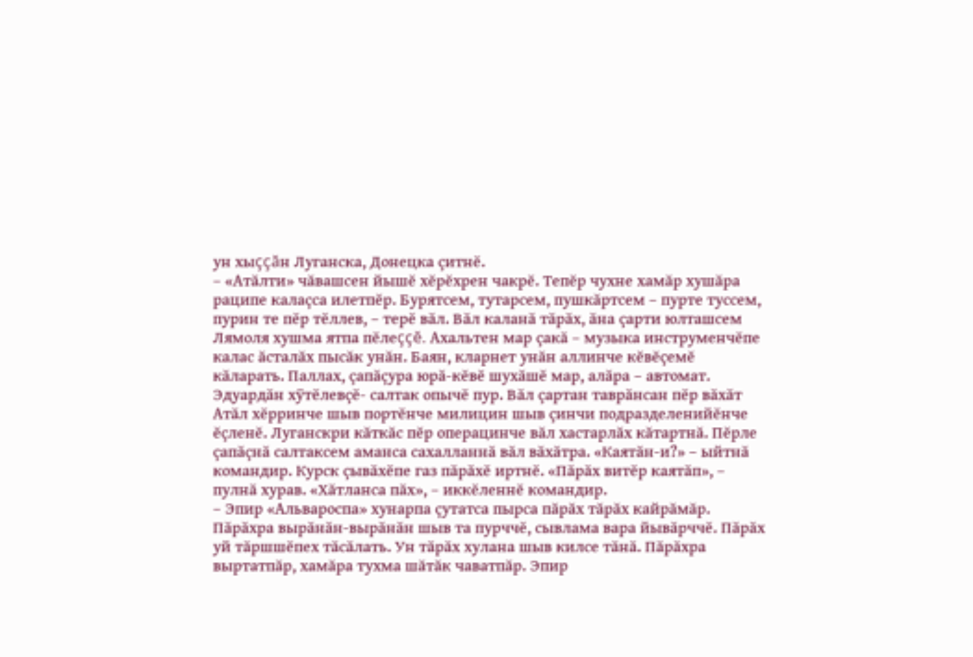ун хыççăн Луганска, Донецка çитнĕ.
– «Атăлти» чăвашсен йышĕ хĕрĕхрен чакрĕ. Тепĕр чухне хамăр хушăра раципе калаçса илетпĕр. Бурятсем, тутарсем, пушкăртсем – пурте туссем, пурин те пĕр тĕллев, – терĕ вăл. Вăл каланă тăрăх, ăна çарти юлташсем Лямоля хушма ятпа пĕлеççĕ. Ахальтен мар çакă – музыка инструменчĕпе калас ăсталăх пысăк унăн. Баян, кларнет унăн аллинче кĕвĕçемĕ кăларать. Паллах, çапăçура юрă-кĕвĕ шухăшĕ мар, алăра – автомат. Эдуардăн хÿтĕлевçĕ- салтак опычĕ пур. Вăл çартан таврăнсан пĕр вăхăт Атăл хĕрринче шыв портĕнче милицин шыв çинчи подразделенийĕнче ĕçленĕ. Луганскри кăткăс пĕр операцинче вăл хастарлăх кăтартнă. Пĕрле çапăçнă салтаксем аманса сахалланнă вăл вăхăтра. «Каятăн-и?» – ыйтнă командир. Курск çывăхĕпе газ пăрăхĕ иртнĕ. «Пăрăх витĕр каятăп», – пулнă хурав. «Хăтланса пăх», – иккĕленнĕ командир.
– Эпир «Альвароспа» хунарпа çутатса пырса пăрăх тăрăх кайрăмăр. Пăрăхра вырăнăн-вырăнăн шыв та пурччĕ, сывлама вара йывăрччĕ. Пăрăх уй тăршшĕпех тăсăлать. Ун тăрăх хулана шыв килсе тăнă. Пăрăхра выртатпăр, хамăра тухма шăтăк чаватпăр. Эпир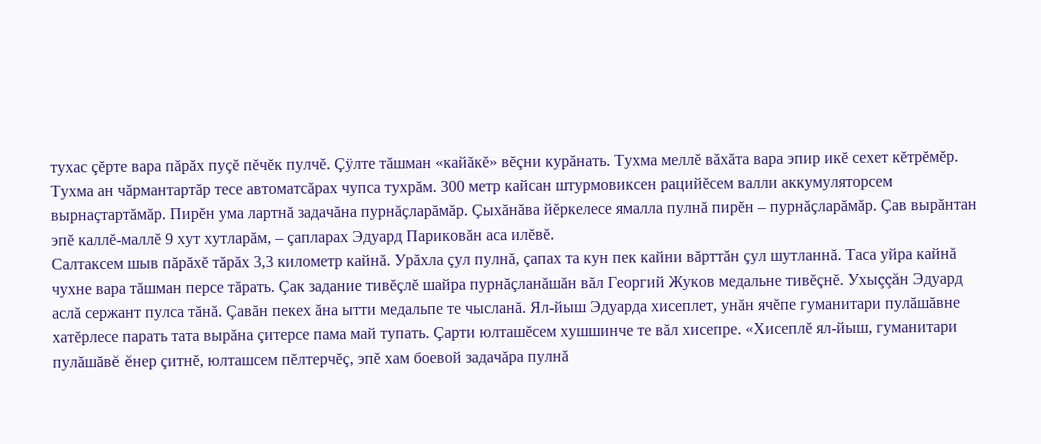тухас çĕрте вара пăрăх пуçĕ пĕчĕк пулчĕ. Çÿлте тăшман «кайăкĕ» вĕçни курăнать. Тухма меллĕ вăхăта вара эпир икĕ сехет кĕтрĕмĕр. Тухма ан чăрмантартăр тесе автоматсăрах чупса тухрăм. 300 метр кайсан штурмовиксен рацийĕсем валли аккумуляторсем вырнаçтартăмăр. Пирĕн ума лартнă задачăна пурнăçларăмăр. Çыхăнăва йĕркелесе ямалла пулнă пирĕн – пурнăçларăмăр. Çав вырăнтан эпĕ каллĕ-маллĕ 9 хут хутларăм, – çапларах Эдуард Париковăн аса илĕвĕ.
Салтаксем шыв пăрăхĕ тăрăх 3,3 километр кайнă. Урăхла çул пулнă, çапах та кун пек кайни вăрттăн çул шутланнă. Таса уйра кайнă чухне вара тăшман персе тăрать. Çак задание тивĕçлĕ шайра пурнăçланăшăн вăл Георгий Жуков медальне тивĕçнĕ. Ухыççăн Эдуард аслă сержант пулса тăнă. Çавăн пекех ăна ытти медальпе те чысланă. Ял-йыш Эдуарда хисеплет, унăн ячĕпе гуманитари пулăшăвне хатĕрлесе парать тата вырăна çитерсе пама май тупать. Çарти юлташĕсем хушшинче те вăл хисепре. «Хисеплĕ ял-йыш, гуманитари пулăшăвĕ ĕнер çитнĕ, юлташсем пĕлтерчĕç, эпĕ хам боевой задачăра пулнă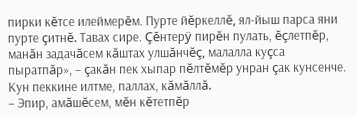пирки кĕтсе илеймерĕм. Пурте йĕркеллĕ, ял-йыш парса яни пурте çитнĕ. Тавах сире. Çĕнтерÿ пирĕн пулать, ĕçлетпĕр, манăн задачăсем кăштах улшăнчĕç, малалла куçса пыратпăр», – çакăн пек хыпар пĕлтĕмĕр унран çак кунсенче. Кун пеккине илтме, паллах, кăмăллă.
– Эпир, амăшĕсем, мĕн кĕтетпĕр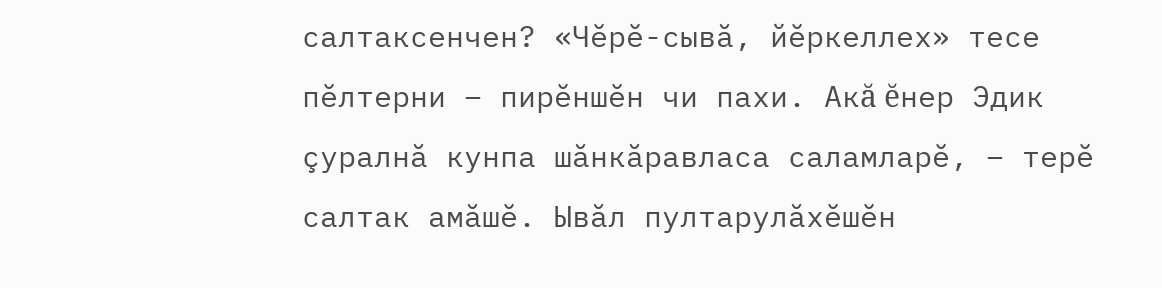салтаксенчен? «Чĕрĕ-сывă, йĕркеллех» тесе пĕлтерни – пирĕншĕн чи пахи. Акă ĕнер Эдик çуралнă кунпа шăнкăравласа саламларĕ, – терĕ салтак амăшĕ. Ывăл пултарулăхĕшĕн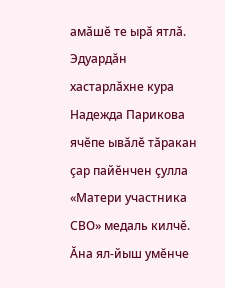амăшĕ те ырă ятлă. Эдуардăн хастарлăхне кура Надежда Парикова ячĕпе ывăлĕ тăракан çар пайĕнчен çулла «Матери участника СВО» медаль килчĕ. Ăна ял-йыш умĕнче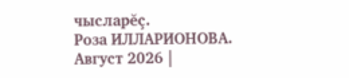чысларĕç.
Роза ИЛЛАРИОНОВА.
Август 2026 |